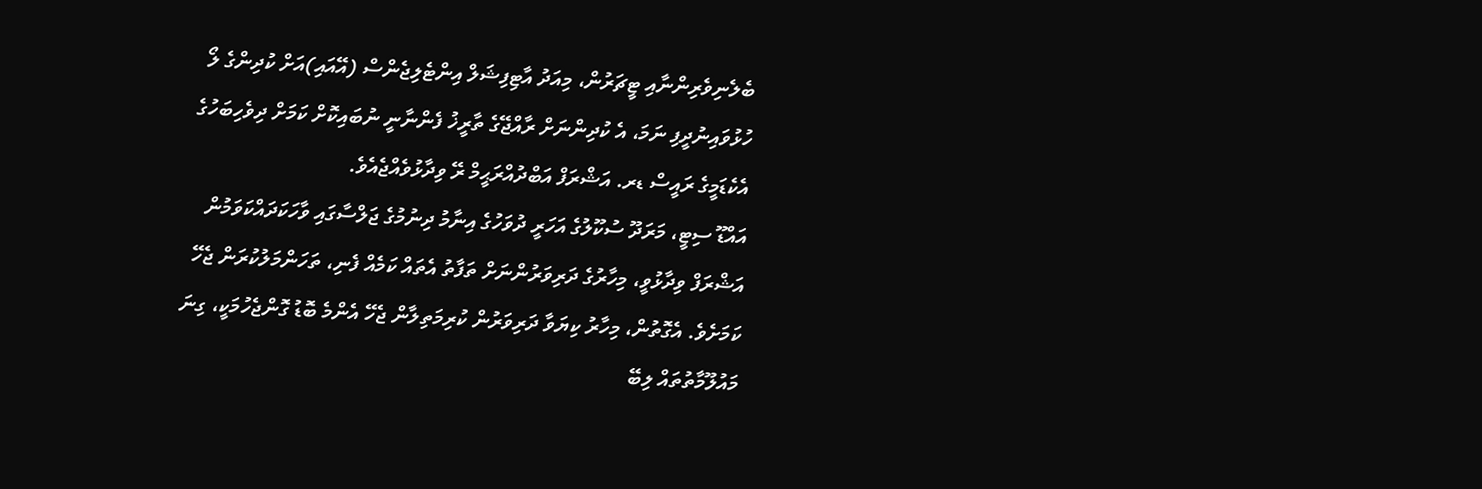ބެލެނިވެރިންނާއި ޓީޗަރުން، މިއަދު އާޓިފިޝަލް އިންޓެލިޖެންސް (އޭއައި)އަށް ކުދިންގެ ލޯ ހުޅުވައިނުދީފި ނަމަ، އެ ކުދިންނަށް ރާއްޖޭގެ ތާރީޚު ފެންނާނީ ނުބައިކޮށް ކަމަށް ދިވެހިބަހުގެ އެކެޑަމީގެ ރައީސް ޑރ. އަޝްރަފް އަބްދުއްރަޙީމް ރޭ ވިދާޅުވެއްޖެއެވެ.
އައްޑޫ ސިޓީ، މަރަދޫ ސުކޫލުގެ އަހަރީ ދުވަހުގެ އިނާމު ދިނުމުގެ ޖަލްސާގައި ވާހަކަދައްކަވަމުން އަޝްރަފް ވިދާޅުވީ، މިހާރުގެ ދަރިވަރުންނަށް ތަފާތު އެތައް ކަމެއް ފެނި، ތަހަންމަލުކުރަން ޖެހޭ ކަމަށެވެ. އެގޮތުން، މިހާރު ކިޔަވާ ދަރިވަރުން ކުރިމަތިލާން ޖެހޭ އެންމެ ބޮޑު ގޮންޖެހުމަކީ، ގިނަ މައުލޫމާތުތައް ލިބޭ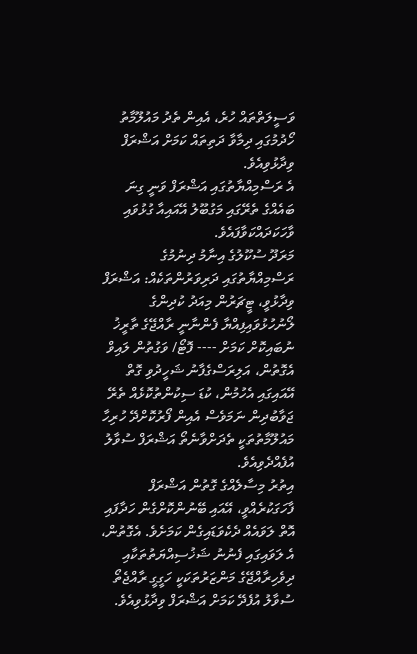ވަސީލަތްތައް ހުރެ، އެއިން ތެދު މައުލޫމާތު ހޯދުމުގައި ދިމާވާ ދަތިތައް ކަމަށް އަޝްރަފް ވިދާޅުވިއެވެ.
އެ ރަސްމިއްޔާތުގައި އަޝްރަފް ވަނީ ގިނަ ބައެއްގެ ތެރޭގައި މަގުބޫލު އޭއައިއާ ގުޅުވައި ވާހަކަދައްކަވާފައެވެ.
މަރަދޫ ސުކޫލުގެ އިނާމު ދިނުމުގެ ރަސްމިއްޔާތުގައި ދަރިވަރުންތަކެއް: އަޝްރަފް ވިދާޅުވީ، ޓީޗަރުން މިއަދު ކުދިންގެ ލޯނުހުޅުވައިފިއްޔާ ފެންނާނީ ރާއްޖޭގެ ތާރީޚު ނުބައިކޮށް ކަމަށް ---- ފޮޓޯ/ ވަގުތުން ލައިވް
އެގޮތުން، އަލިރަސްގެފާނު ޝަހީދުވި ގޮތް އޭއައިގައި އެހުމުން، ކުޑަ ސިކުންތުކޮޅެއް ތެރޭ ޖަވާބުދިން ނަމަވެސް އެއިން ފޯރުކޮށްދޭ ހުރިހާ މައުލޫމާތުތަކީ ތެދަށްވާނެތޯ އަޝްރަފް ސުވާލު އުފެއްދެވިއެވެ.
އިތުރު މިސާލެއްގެ ގޮތުން އަޝްރަފް ފާހަގަކުރެއްވީ، އޭއައި ބޭނުންކޮށްގެން ހަދާފައި އޮތް ލަވައެއް ދެކެވަޑައިގެން ކަމަށެވެ. އެގޮތުން، އެ ލަވައިގައި ފެނުނު ޝަޚުސިއްޔަތުތަކާއި ދިވެހިރާއްޖޭގެ މަންޒަރުތަކަކީ ހަގީގީ ރާއްޖެތޯ ސުވާލު އުފެދޭ ކަމަށް އަޝްރަފް ވިދާޅުވިއެވެ.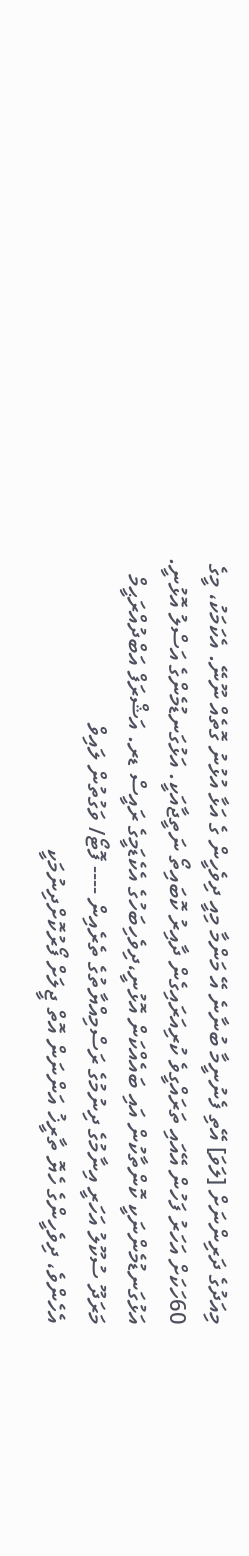މިއަދުގެ ދަރިންނަށް [ލަވަ] އޭތި ފެނުނީމާ ބުނާނެ އޭ މަންމާ މިއީ ދިވެހީން ގެ އަޅާ އުޅުނު ގޮތެއް ނޫނޭ. އެކަމަކު، މީގެ 60ހަކަށް އަހަރު ފަހުން އޭއައި ތަރައްގީވެ ކުރިއަރައިގެން ދާއިރު ކޮބައިތޯ ނަތީޖާއަކީ. އަޅުގަނޑުމެންގެ އަސްލު އޮޅުނީ. އަޅުގަނޑުމެންނަކީ ކޮންތާކުން އައި ބައެއްކަން އޮޅުނީ،ދިވެހިބަހުގެ އެކެޑަމީގެ ރައީސް ޑރ. އަޝްރަފް އަބްދުއްރަޙީމް
މަރަދޫ ސުކޫލު އަހަރީ އިނާމުގެ ދިނުމުގެ ރަސްމިއްޔާތުގެ ތެރެއިން ---- ފޮޓޯ/ ވަގުތުން ލައިވް
އެހެންވެ، ދިވެހީންގެ ހެޔޮ ތާރީޚު އަންނަން އޮތް ޖީލަށް ފޯރުކޮށްދިނުމަކީ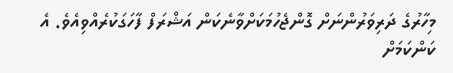މިހާރުގެ ދަރިވަރުންނަށް ގޮންޖެހުމަކަށްވާނެކަން އަޝްރަފް ފާހަގަކުރެއްވިއެވެ. އެ ކަންކަމަށް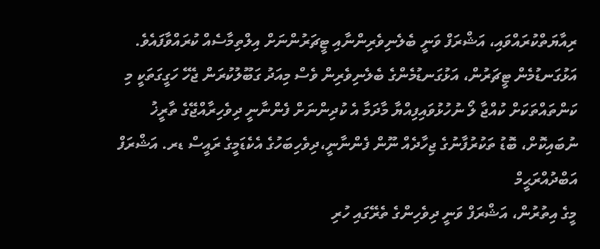ރިއާޔަތްކުރައްވައި، އަޝްރަފް ވަނީ ބެލެނިވެރިންނާއި ޓީޗަރުންނަށް އިލްތިމާސެއް ކުރައްވާފައެވެ.
އަޅުގަނޑުމެން ޓީޗަރުން، އަޅުގަނޑުމެންގެ ބެލެނިވެރިން ވެސް މިއަދު ގަބޫލުކުރަން ޖެހޭ ހަގީގަތަކީ މި ކަންތައްތަކަށް ކުއްޖާ ލޯ ނުހުޅުވައިފިއްޔާ މާދަމާ އެ ކުދިންނަށް ފެންނާނީ ދިވެހިރާއްޖޭގެ ތާރީޚު ނުބައިކޮށް، ބޮޑު ތަކުރުފާނުގެ ޖިހާދެއް ނޫން ފެންނާނީ،ދިވެހިބަހުގެ އެކެޑަމީގެ ރައީސް ޑރ. އަޝްރަފް އަބްދުއްރަޙީމް
މީގެ އިތުރުން، އަޝްރަފް ވަނީ ދިވެހިންގެ ތެރޭގައި ހުރި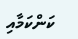ކަންކަމާއި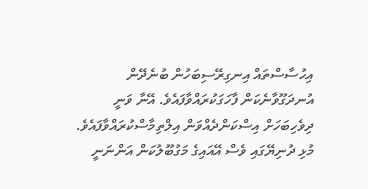އިހުސާސްތައް އިނގިރޭސިބަހުން ބުނެދޭން އުނދަގޫވާނެކަން ފާހަގަކުރައްވާފައެވެ. އޭނާ ވަނީ ދިވެހިބަހަށް އިސްކަންދެއްވަން އިލްތިމާސްކުރައްވާފައެވެ.
މުޅި ދުނިޔޭގައި ވެސް އޭއައިގެ މަގުބޫލުކަން އަންނަނީ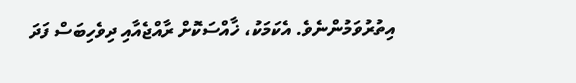އިތުރުވަމުންނެވެ. އެކަމަކު، ޚާއްސަކޮށް ރާއްޖެއާއި ދިވެހިބަސް ފަދަ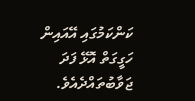ކަންކަމުގައި އޭއައިން ހަގީގަތް އޮޅޭ ފަދަ ޖަވާބުތައްދެއެވެ.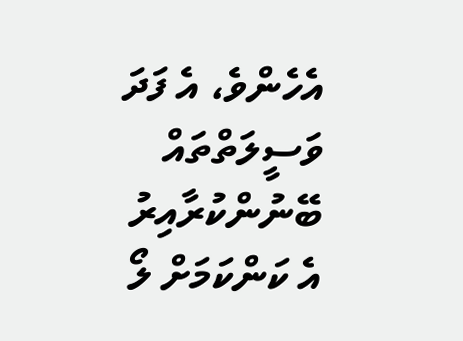އެހެންވެ، އެ ފަދަ ވަސީލަތްތައް ބޭނުންކުރާއިރު އެ ކަންކަމަށް ލޯ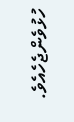ހުޅުވެންޖެހެއެވެ.